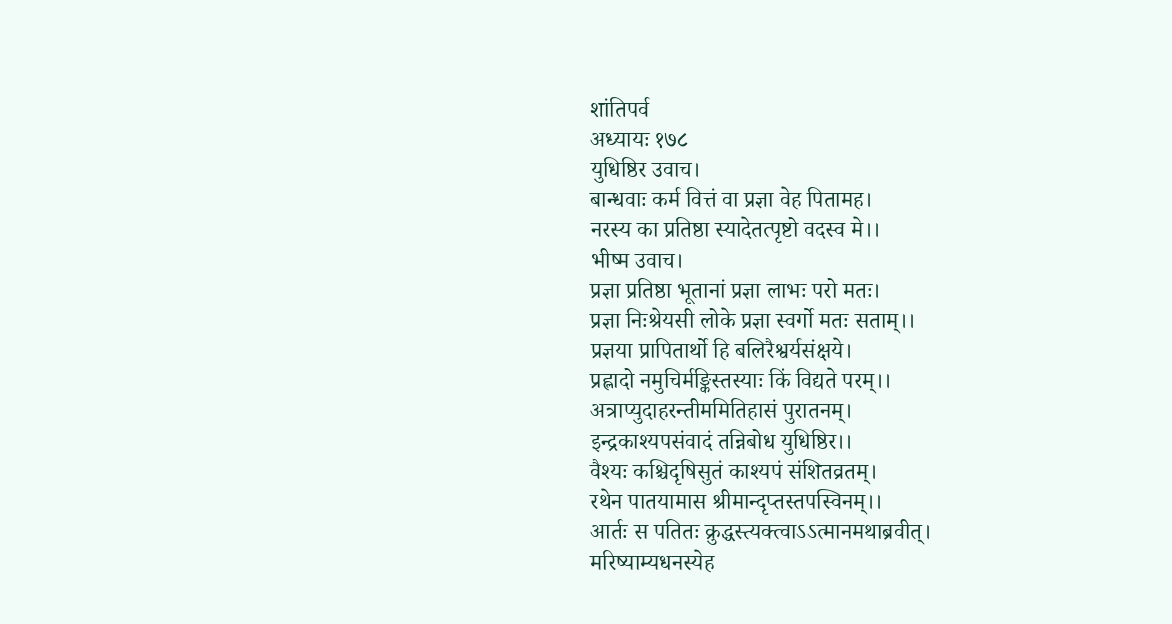शांतिपर्व
अध्यायः १७८
युधिष्ठिर उवाच।
बान्धवाः कर्म वित्तं वा प्रज्ञा वेह पितामह।
नरस्य का प्रतिष्ठा स्यादेतत्पृष्टो वदस्व मे।।
भीष्म उवाच।
प्रज्ञा प्रतिष्ठा भूतानां प्रज्ञा लाभः परो मतः।
प्रज्ञा निःश्रेयसी लोके प्रज्ञा स्वर्गो मतः सताम्।।
प्रज्ञया प्रापितार्थो हि बलिरैश्वर्यसंक्षये।
प्रह्लादो नमुचिर्मङ्किस्तस्याः किं विद्यते परम्।।
अत्राप्युदाहरन्तीममितिहासं पुरातनम्।
इन्द्रकाश्यपसंवादं तन्निबोध युधिष्ठिर।।
वैश्यः कश्चिदृषिसुतं काश्यपं संशितव्रतम्।
रथेन पातयामास श्रीमान्दृप्तस्तपस्विनम्।।
आर्तः स पतितः क्रुद्धस्त्यक्त्वाऽऽत्मानमथाब्रवीत्।
मरिष्याम्यधनस्येह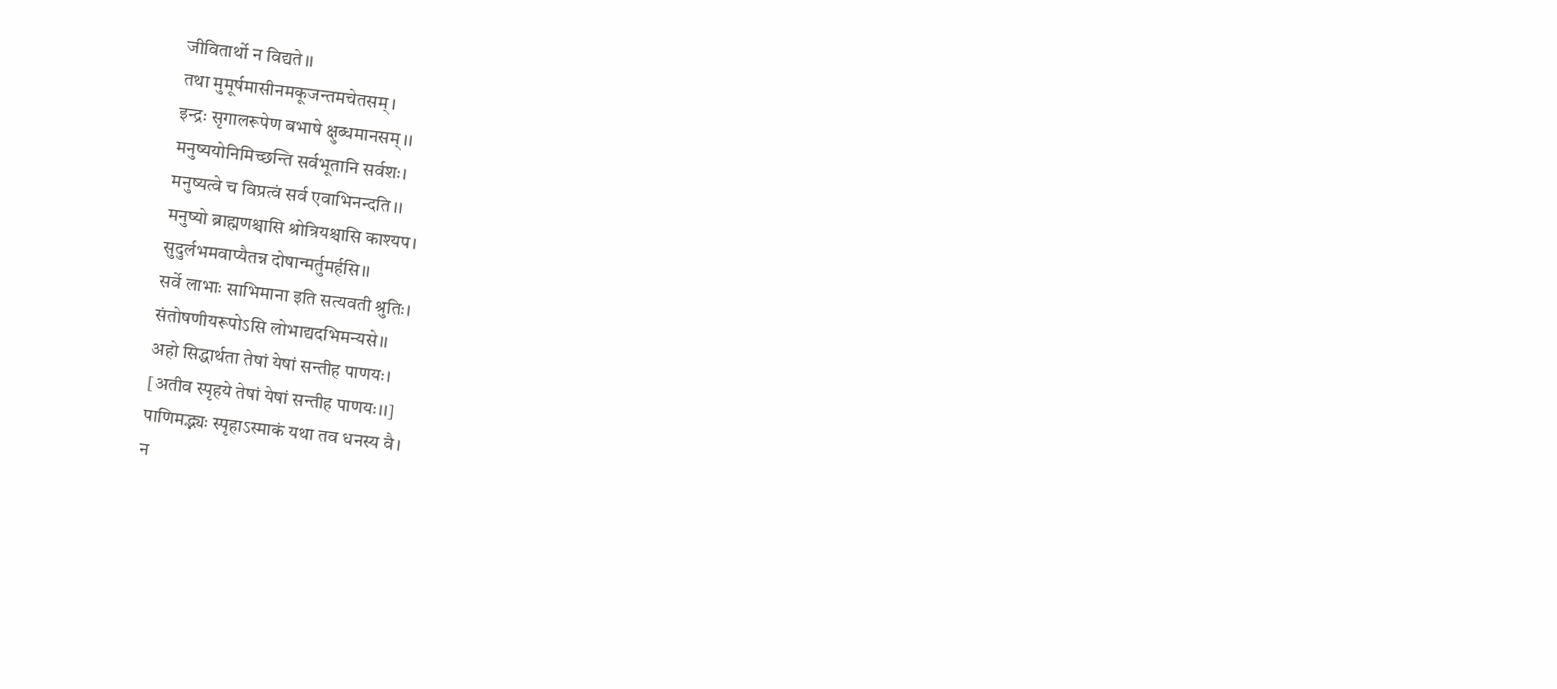जीवितार्थो न विद्यते।।
तथा मुमूर्षमासीनमकूजन्तमचेतसम्।
इन्द्रः सृगालरूपेण बभाषे क्षुब्धमानसम्।।
मनुष्ययोनिमिच्छन्ति सर्वभूतानि सर्वशः।
मनुष्यत्वे च विप्रत्वं सर्व एवाभिनन्दति।।
मनुष्यो ब्राह्मणश्चासि श्रोत्रियश्चासि काश्यप।
सुदुर्लभमवाप्यैतन्न दोषान्मर्तुमर्हसि।।
सर्वे लाभाः साभिमाना इति सत्यवती श्रुतिः।
संतोषणीयरूपोऽसि लोभाद्यदभिमन्यसे।।
अहो सिद्धार्थता तेषां येषां सन्तीह पाणयः।
[अतीव स्पृहये तेषां येषां सन्तीह पाणयः।।]
पाणिमद्भ्यः स्पृहाऽस्माकं यथा तव धनस्य वै।
न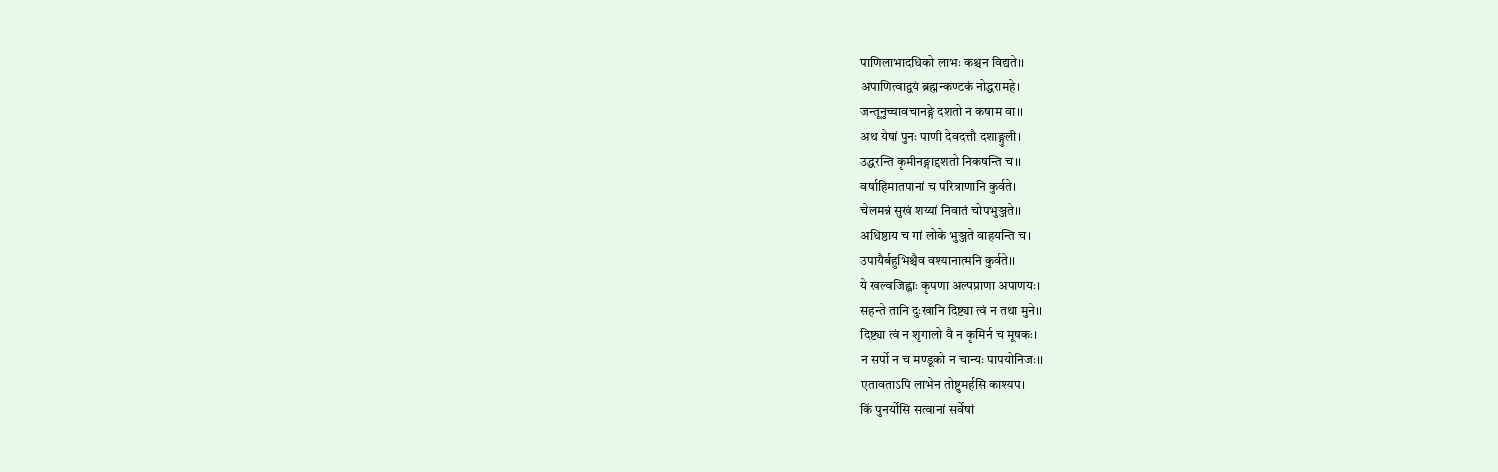पाणिलाभादधिको लाभः कश्चन विद्यते।।
अपाणित्वाद्वयं ब्रह्मन्कण्टकं नोद्धरामहे।
जन्तूनुच्चावचानङ्गे दशतो न कषाम वा।।
अथ येषां पुनः पाणी देवदत्तौ दशाङ्गुली।
उद्धरन्ति कृमीनङ्गाद्दशतो निकषन्ति च।।
वर्षाहिमातपानां च परित्राणानि कुर्वते।
चेलमन्नं सुखं शय्यां निवातं चोपभुञ्जते।।
अधिष्ठाय च गां लोके भुञ्जते वाहयन्ति च।
उपायैर्बहुभिश्चैव वश्यानात्मनि कुर्वते।।
ये खल्वजिह्वाः कृपणा अल्पप्राणा अपाणयः।
सहन्ते तानि दुःखानि दिष्ट्या त्वं न तथा मुने।।
दिष्ट्या त्वं न शृगालो वै न कृमिर्न च मूषकः।
न सर्पो न च मण्डूको न चान्यः पापयोनिजः।।
एतावताऽपि लाभेन तोष्टुमर्हसि काश्यप।
किं पुनर्योसि सत्वानां सर्वेषां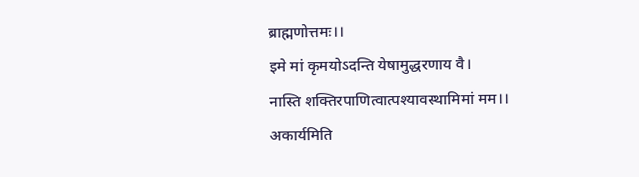ब्राह्मणोत्तमः।।
इमे मां कृमयोऽदन्ति येषामुद्धरणाय वै।
नास्ति शक्तिरपाणित्वात्पश्यावस्थामिमां मम।।
अकार्यमिति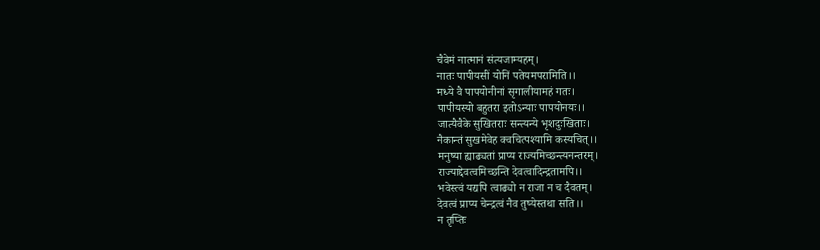चैवेमं नात्मानं संत्यजाम्यहम्।
नातः पापीयसीं योनिं पतेयमपरामिति।।
मध्ये वै पापयोनीनां सृगालीयामहं गतः।
पापीयस्यो बहुतरा इतोऽन्याः पापयोनयः।।
जात्यैवैके सुखितराः सन्त्यन्ये भृशदुःखिताः।
नैकान्तं सुखमेवेह क्वचित्पश्यामि कस्यचित्।।
मनुष्या ह्याढ्यतां प्राप्य राज्यमिच्छन्त्यनन्तरम्।
राज्याद्देवत्वमिच्छन्ति देवत्वादिन्द्रतामपि।।
भवेस्त्वं यद्यपि त्वाढ्यो न राजा न च दैवतम्।
देवत्वं प्राप्य चेन्द्रत्वं नैव तुष्येस्तथा सति।।
न तृप्तिः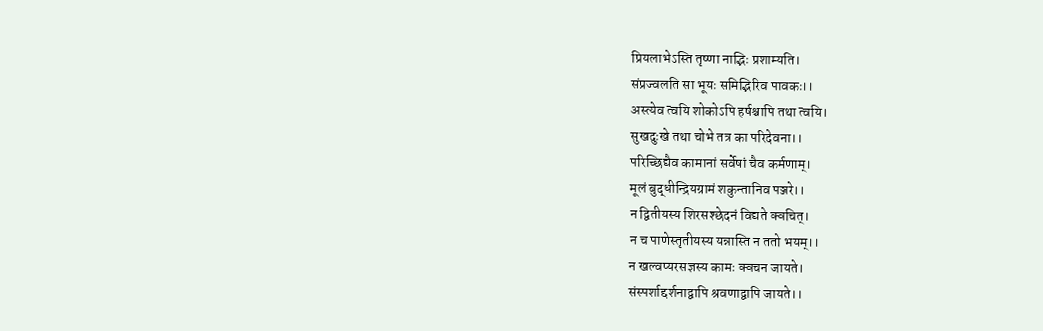प्रियलाभेऽस्ति तृष्णा नाद्भिः प्रशाम्यति।
संप्रज्वलति सा भूयः समिद्भिरिव पावकः।।
अस्त्येव त्वयि शोकोऽपि हर्षश्चापि तथा त्वयि।
सुखदुःखे तथा चोभे तत्र का परिदेवना।।
परिच्छिद्यैव कामानां सर्वेषां चैव कर्मणाम्।
मूलं बुद्धीन्द्रियग्रामं शकुन्तानिव पञ्जरे।।
न द्वितीयस्य शिरसश्छेदनं विद्यते क्वचित्।
न च पाणेस्तृतीयस्य यन्नास्ति न ततो भयम्।।
न खल्वप्यरसज्ञस्य कामः क्वचन जायते।
संस्पर्शाद्दर्शनाद्वापि श्रवणाद्वापि जायते।।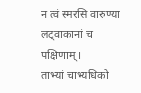न त्वं स्मरसि वारुण्या लट्वाकानां च पक्षिणाम्।
ताभ्यां चाभ्यधिको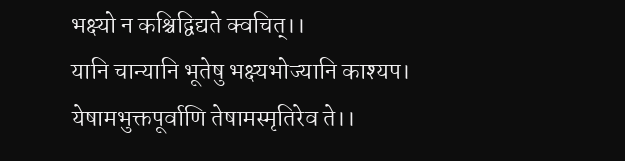भक्ष्यो न कश्चिद्विद्यते क्वचित्।।
यानि चान्यानि भूतेषु भक्ष्यभोज्यानि काश्यप।
येषामभुक्तपूर्वाणि तेषामस्मृतिरेव ते।।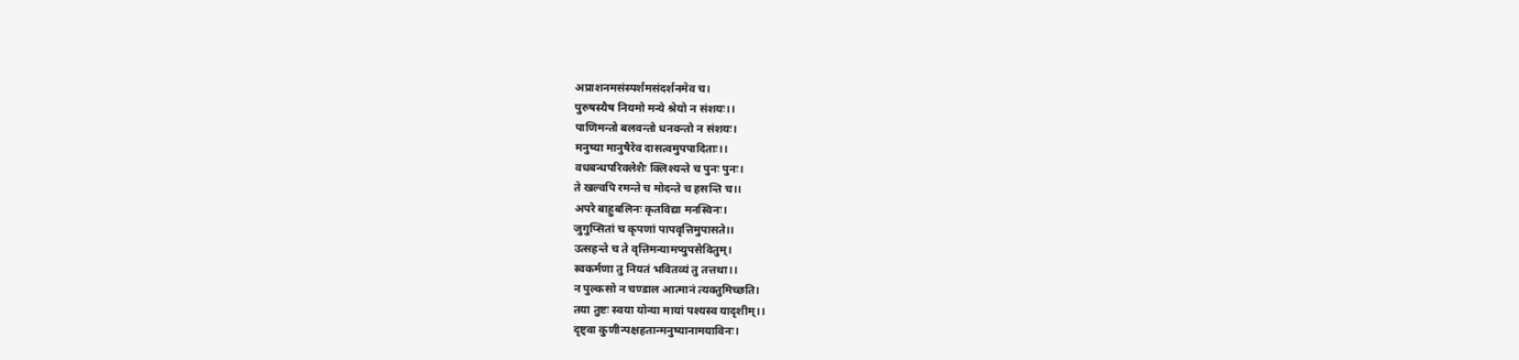अप्राशनमसंस्पर्शमसंदर्शनमेव च।
पुरुषस्यैष नियमो मन्ये श्रेयो न संशयः।।
पाणिमन्तो बलवन्तो धनवन्तो न संशयः।
मनुष्या मानुषैरेव दासत्वमुपपादिताः।।
वधबन्धपरिक्लेशैः क्लिश्यन्ते च पुनः पुनः।
ते खल्वपि रमन्ते च मोदन्ते च हसन्ति च।।
अपरे बाहुबलिनः कृतविद्या मनस्विनः।
जुगुप्सितां च कृपणां पापवृत्तिमुपासते।।
उत्सहन्ते च ते वृत्तिमन्यामप्युपसेवितुम्।
स्वकर्मणा तु नियतं भवितव्यं तु तत्तथा।।
न पुल्कसो न चण्डाल आत्मानं त्यक्तुमिच्छति।
तया तुष्टः स्वया योन्या मायां पश्यस्व यादृशीम्।।
दृष्ट्वा कुणीन्पक्षहतान्मनुष्यानामयाविनः।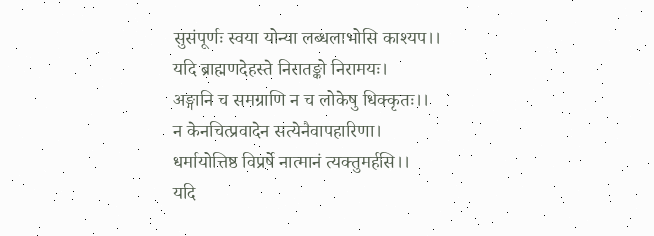सुसंपूर्णः स्वया योन्या लब्धलाभोसि काश्यप।।
यदि ब्राह्मणदेहस्ते निरातङ्को निरामयः।
अङ्गानि च समग्राणि न च लोकेषु धिक्कृतः।।
न केनचित्प्रवादेन सत्येनैवापहारिणा।
धर्मायोत्तिष्ठ विप्रर्षे नात्मानं त्यक्तुमर्हसि।।
यदि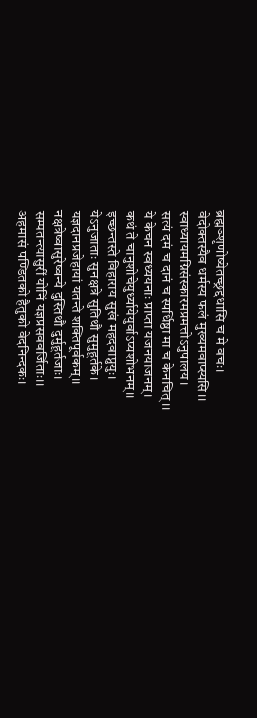ब्रह्मञ्शृणोष्येतच्छ्रद्दधासि च मे वचः।
वेदोक्तस्यैव धर्मस्य फलं मुख्यमवाप्स्यसि।।
स्वाध्यायमग्निसंस्कारमप्रमत्तोऽनुपालय।
सत्यं दमं च दानं च स्पर्धिष्ठा मा च केनचित्।।
ये केचन स्वध्ययनाः प्राप्ता यजनयाजनम्।
कथं ते चानुशोचेयुर्ध्यायेयुर्वाऽप्यशोभनम्।।
इच्छन्तस्ते विहाराय सुखं महदवाप्नुयुः।
येऽनुजाताः सुनक्षत्रे सुतिथौ सुमुहूर्तके।
यज्ञदानप्रजेहायां यतन्ते शक्तिपूर्वकम्।।
नक्षत्रेष्वासुरेष्वन्ये दुस्तिथौ दुर्मुहूर्तजाः।
सम्पतन्त्यासुरीं योनिं यज्ञप्रसववर्जिताः।।
अहमासं पण्डितको हैतुको वेदनिन्दकः।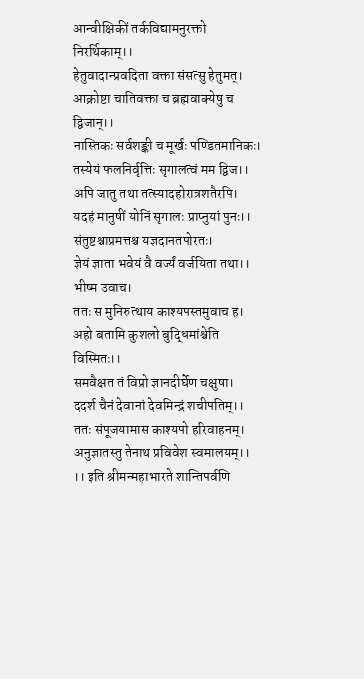आन्वीक्षिकीं तर्कविद्यामनुरक्तो निरर्थिकाम्।।
हेतुवादान्प्रवदिता वक्ता संसत्सु हेतुमत्।
आक्रोष्टा चातिवक्ता च ब्रह्मवाक्येषु च द्विजान्।।
नास्तिकः सर्वशङ्की च मूर्खः पण्डितमानिकः।
तस्येयं फलनिर्वृत्तिः सृगालत्वं मम द्विज।।
अपि जातु तथा तत्स्यादहोरात्रशतैरपि।
यदहं मानुषीं योनिं सृगालः प्राप्नुयां पुनः।।
संतुष्टश्चाप्रमत्तश्च यज्ञदानतपोरतः।
ज्ञेयं ज्ञाता भवेयं वै वर्ज्यं वर्जयिता तथा।।
भीष्म उवाच।
ततः स मुनिरुत्थाय काश्यपस्तमुवाच ह।
अहो बतामि कुशलो बुद्धिमांश्चेति विस्मितः।।
समवैक्षत तं विप्रो ज्ञानदीर्घेण चक्षुषा।
ददर्श चैनं देवानां देवमिन्द्रं शचीपतिम्।।
ततः संपूजयामास काश्यपो हरिवाहनम्।
अनुज्ञातस्तु तेनाथ प्रविवेश स्वमालयम्।।
।। इति श्रीमन्महाभारते शान्तिपर्वणि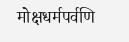मोक्षधर्मपर्वणि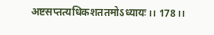अष्टसप्तत्यधिकशततमोऽध्यायः।। 178।।